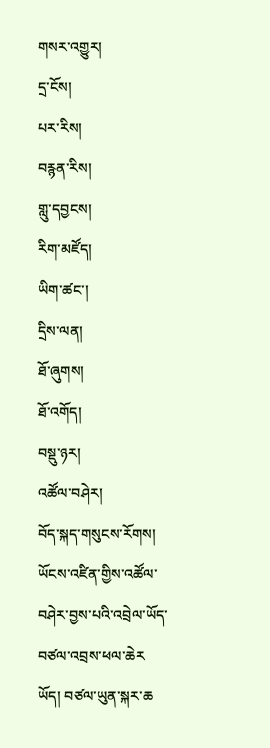གསར་འགྱུར།
དྲ་ངོས།
པར་རིས།
བརྙན་རིས།
གླུ་དབྱངས།
རིག་མཛོད།
ཡིག་ཚང་།
དྲིས་ལན།
ཐོ་ཞུགས།
ཐོ་འགོད།
བསྡུ་ཉར།
འཚོལ་བཤེར།
བོད་སྐད་གསུངས་རོགས།
ཡོངས་འཛིན་གྱིས་འཚོལ་བཤེར་བྱས་པའི་འབྲེལ་ཡོད་བཙལ་འབྲས་ཕལ་ཆེར
ཡོད། བཙལ་ཡུན་སྐར་ཆ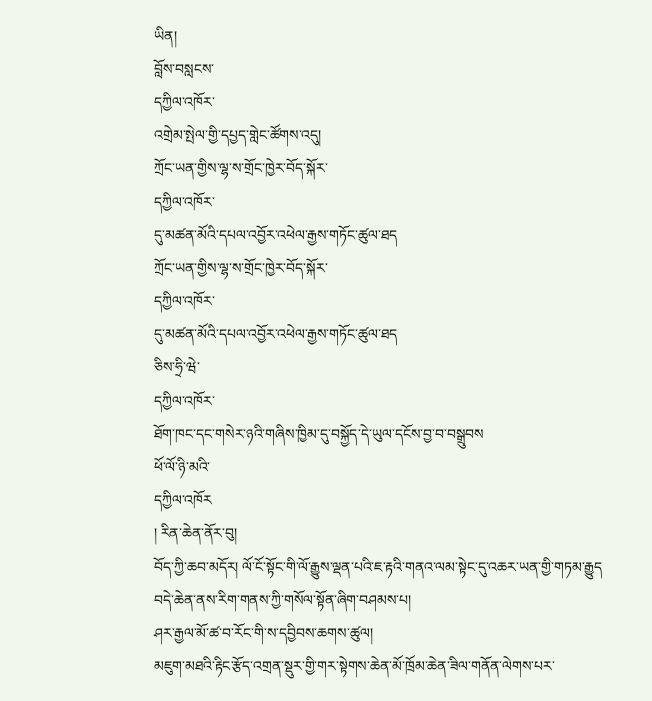ཡིན།
བློས་བསླངས་
དཀྱིལ་འཁོར་
འགྲེམ་སྤེལ་གྱི་དཔྱད་གླེང་ཚོགས་འདུ།
ཀྲོང་ཡན་གྱིས་ལྷ་ས་གྲོང་ཁྱེར་བོད་སྐོར་
དཀྱིལ་འཁོར་
དུ་མཚན་མོའི་དཔལ་འབྱོར་འཕེལ་རྒྱས་གཏོང་ཚུལ་ཐད
ཀྲོང་ཡན་གྱིས་ལྷ་ས་གྲོང་ཁྱེར་བོད་སྐོར་
དཀྱིལ་འཁོར་
དུ་མཚན་མོའི་དཔལ་འབྱོར་འཕེལ་རྒྱས་གཏོང་ཚུལ་ཐད
ཅིས་ཧྲི་ཝེ་
དཀྱིལ་འཁོར་
ཐོག་ཁང་དང་གསེར་ཉའི་གཞིས་ཁྱིམ་དུ་བསྐྱོད་དེ་ཡུལ་དངོས་བྱ་བ་བསྒྲུབས
ཕོ་ལོ་ཉི་མའི་
དཀྱིལ་འཁོར
། རིན་ཆེན་ནོར་བུ།
བོད་ཀྱི་ཆབ་མདོར། ལོ་ངོ་སྟོང་གི་ལོ་རྒྱུས་ལྡན་པའི་ཇ་རྟའི་གནའ་ལམ་སྟེང་དུ་འཆར་ཡན་གྱི་གཏམ་རྒྱུད
བདེ་ཆེན་ནས་རིག་གནས་ཀྱི་གསོལ་སྟོན་ཞིག་བཤམས་པ།
ཤར་རྒྱལ་མོ་ཚ་བ་རོང་གི་ས་དབྱིབས་ཆགས་ཚུལ།
མཇུག་མཐའི་རྟིང་རྩོད་འགྲན་སྡུར་གྱི་གར་སྟེགས་ཆེན་མོ་ཁྲོམ་ཆེན་ཟིལ་གནོན་ལེགས་པར་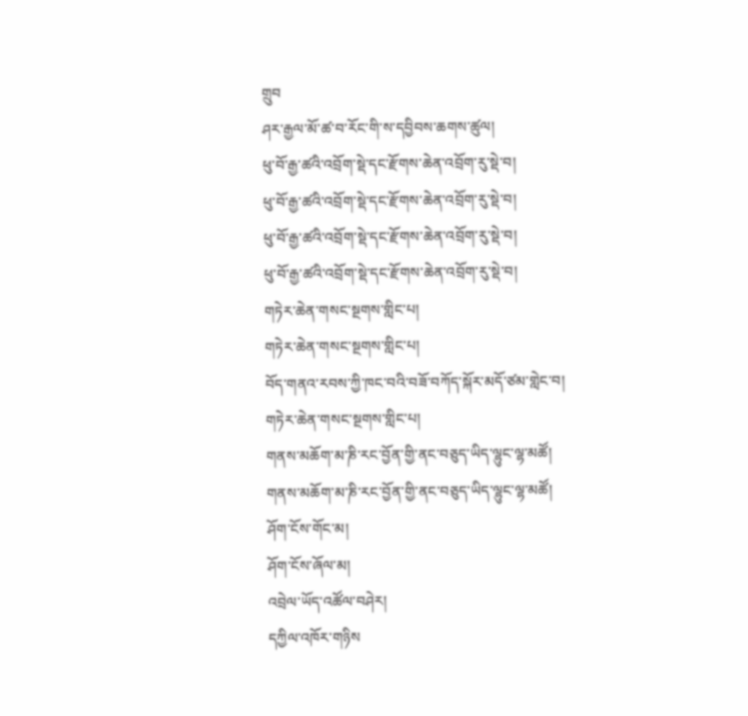གྲུབ
ཤར་རྒྱལ་མོ་ཚ་བ་རོང་གི་ས་དབྱིབས་ཆགས་ཚུལ།
ཕུ་བོ་རྒྱ་ཚའི་འབྲོག་སྡེ་དང་རྫོགས་ཆེན་འབྲོག་རུ་སྡེ་བ།
ཕུ་བོ་རྒྱ་ཚའི་འབྲོག་སྡེ་དང་རྫོགས་ཆེན་འབྲོག་རུ་སྡེ་བ།
ཕུ་བོ་རྒྱ་ཚའི་འབྲོག་སྡེ་དང་རྫོགས་ཆེན་འབྲོག་རུ་སྡེ་བ།
ཕུ་བོ་རྒྱ་ཚའི་འབྲོག་སྡེ་དང་རྫོགས་ཆེན་འབྲོག་རུ་སྡེ་བ།
གཏེར་ཆེན་གསང་སྔགས་གླིང་པ།
གཏེར་ཆེན་གསང་སྔགས་གླིང་པ།
བོད་གནའ་རབས་ཀྱི་ཁང་བའི་བཟོ་བཀོད་སྐོར་མདོ་ཙམ་གླེང་བ།
གཏེར་ཆེན་གསང་སྔགས་གླིང་པ།
གནས་མཆོག་མ་ཎི་རང་བྱོན་གྱི་ནང་བཅུད་ཡིད་ལྷུང་ལྷ་མཚོ།
གནས་མཆོག་མ་ཎི་རང་བྱོན་གྱི་ནང་བཅུད་ཡིད་ལྷུང་ལྷ་མཚོ།
ཤོག་ངོས་གོང་མ།
ཤོག་ངོས་ཞོལ་མ།
འབྲེལ་ཡོད་འཚོལ་བཤེར།
དཀྱིལ་འཁོར་གཉིས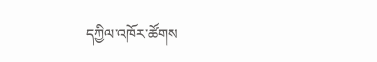དཀྱིལ་འཁོར་ཚོགས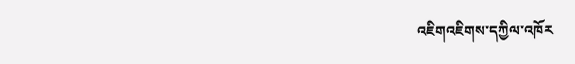འཇིགའཇིགས་དཀྱིལ་འཁོར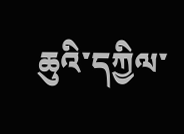ཆུའི་དཀྱིལ་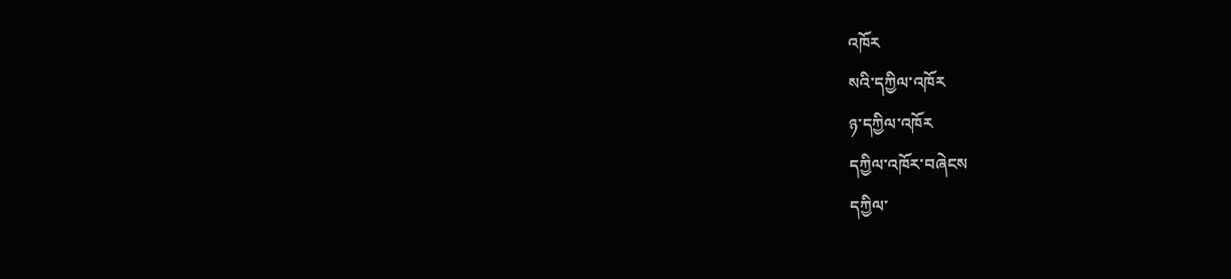འཁོར
སའི་དཀྱིལ་འཁོར
ཉ་དཀྱིལ་འཁོར
དཀྱིལ་འཁོར་བཞེངས
དཀྱིལ་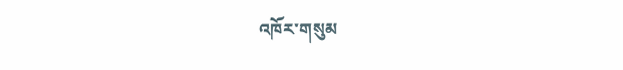འཁོར་གསུམ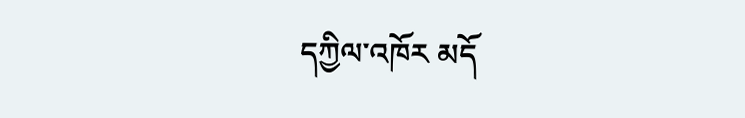དཀྱིལ་འཁོར མདོ